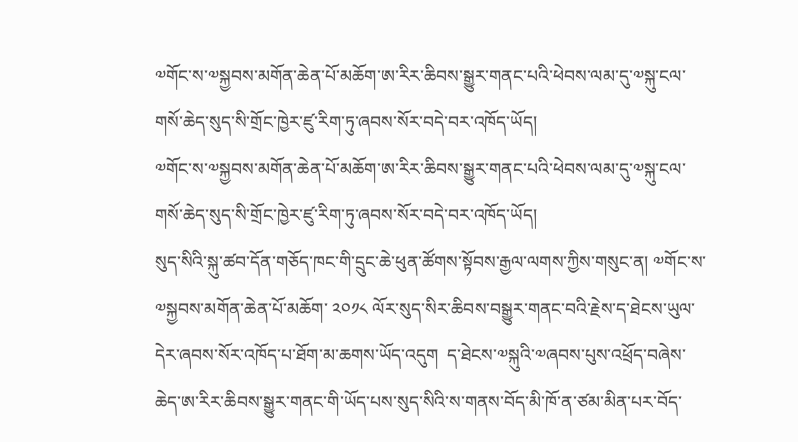༧གོང་ས་༧སྐྱབས་མགོན་ཆེན་པོ་མཆོག་ཨ་རིར་ཆིབས་སྒྱུར་གནང་པའི་ཕེབས་ལམ་དུ་༧སྐུ་ངལ་གསོ་ཆེད་སུད་སི་གྲོང་ཁྱེར་ཛུ་རིག་ཏུ་ཞབས་སོར་བདེ་བར་འཁོད་ཡོད།
༧གོང་ས་༧སྐྱབས་མགོན་ཆེན་པོ་མཆོག་ཨ་རིར་ཆིབས་སྒྱུར་གནང་པའི་ཕེབས་ལམ་དུ་༧སྐུ་ངལ་གསོ་ཆེད་སུད་སི་གྲོང་ཁྱེར་ཛུ་རིག་ཏུ་ཞབས་སོར་བདེ་བར་འཁོད་ཡོད།
སུད་སིའི་སྐུ་ཚབ་དོན་གཅོད་ཁང་གི་དྲུང་ཆེ་ཕུན་ཚོགས་སྟོབས་རྒྱལ་ལགས་ཀྱིས་གསུང་ན། ༧གོང་ས་༧སྐྱབས་མགོན་ཆེན་པོ་མཆོག་ ༢༠༡༨ ལོར་སུད་སིར་ཆིབས་བསྒྱུར་གནང་བའི་རྗེས་ད་ཐེངས་ཡུལ་དེར་ཞབས་སོར་འཁོད་པ་ཐོག་མ་ཆགས་ཡོད་འདུག  ད་ཐེངས་༧སྐུའི་༧ཞབས་པུས་འཕྲོད་བཞེས་ཆེད་ཨ་རིར་ཆིབས་སྒྱུར་གནང་གི་ཡོད་པས་སུད་སིའི་ས་གནས་བོད་མི་ཁོ་ན་ཙམ་མིན་པར་བོད་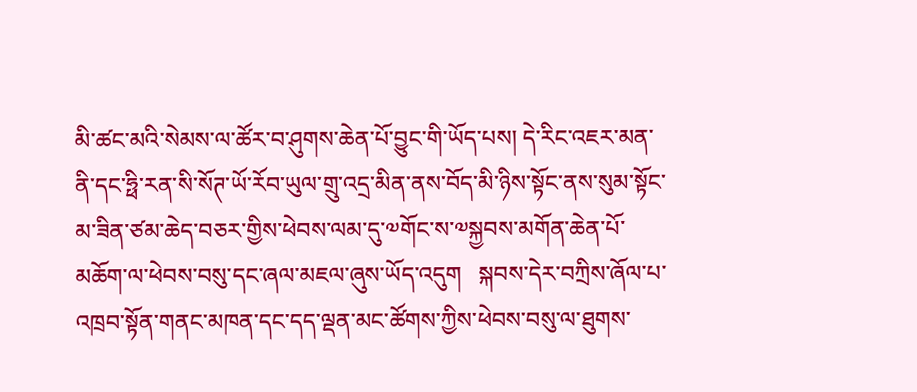མི་ཚང་མའི་སེམས་ལ་ཚོར་བ་ཤུགས་ཆེན་པོ་བྱུང་གི་ཡོད་པས། དེ་རིང་འཇར་མན་ནི་དང་ཧྥི་རན་སི་སོཊ་ཡོ་རོབ་ཡུལ་གྲུ་འདྲ་མིན་ནས་བོད་མི་ཉིས་སྟོང་ནས་སུམ་སྟོང་མ་ཟིན་ཙམ་ཆེད་བཅར་གྱིས་ཕེབས་ལམ་དུ་༧གོང་ས་༧སྐྱབས་མགོན་ཆེན་པོ་མཆོག་ལ་ཕེབས་བསུ་དང་ཞལ་མཇལ་ཞུས་ཡོད་འདུག   སྐབས་དེར་བཀྲིས་ཞོལ་པ་འཁྲབ་སྟོན་གནང་མཁན་དང་དད་ལྡན་མང་ཚོགས་ཀྱིས་ཕེབས་བསུ་ལ་ཐུགས་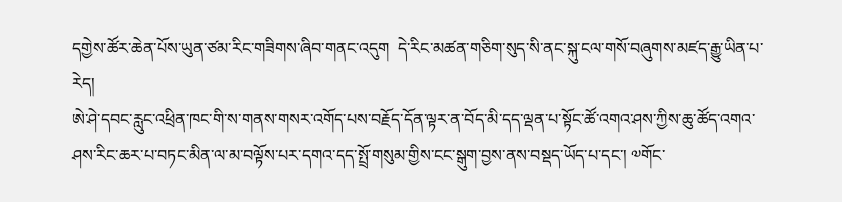དགྱེས་ཚོར་ཆེན་པོས་ཡུན་ཙམ་རིང་གཟིགས་ཞིབ་གནང་འདུག  དེ་རིང་མཚན་གཅིག་སུད་སི་ནང་སྐུ་ངལ་གསོ་བཞུགས་མཛད་རྒྱུ་ཡིན་པ་རེད།
ཨེ་ཤེ་དབང་རླུང་འཕྲིན་ཁང་གི་ས་གནས་གསར་འགོད་པས་བརྗོད་དོན་ལྟར་ན་བོད་མི་དད་ལྡན་པ་སྟོང་ཚོ་འགའ་ཤས་ཀྱིས་ཆུ་ཚོད་འགའ་ཤས་རིང་ཆར་པ་བཏང་མིན་ལ་མ་བལྟོས་པར་དགའ་དད་སྤྲོ་གསུམ་གྱིས་ངང་སྒུག་བྱས་ནས་བསྡད་ཡོད་པ་དང་། ༧གོང་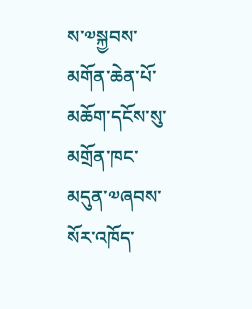ས་༧སྐྱབས་མགོན་ཆེན་པོ་མཆོག་དངོས་སུ་མགྲོན་ཁང་མདུན་༧ཞབས་སོར་འཁོད་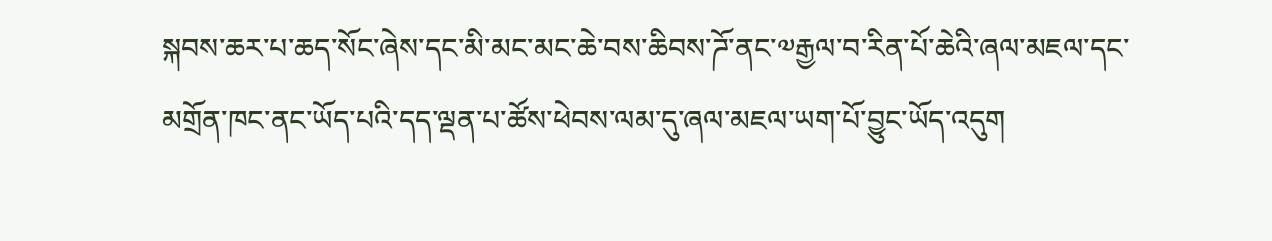སྐབས་ཆར་པ་ཆད་སོང་ཞེས་དང་མི་མང་མང་ཆེ་བས་ཆིབས་ཌོ་ནང་༧རྒྱལ་བ་རིན་པོ་ཆེའི་ཞལ་མཇལ་དང་མགྲོན་ཁང་ནང་ཡོད་པའི་དད་ལྡན་པ་ཚོས་ཕེབས་ལམ་དུ་ཞལ་མཇལ་ཡག་པོ་བྱུང་ཡོད་འདུག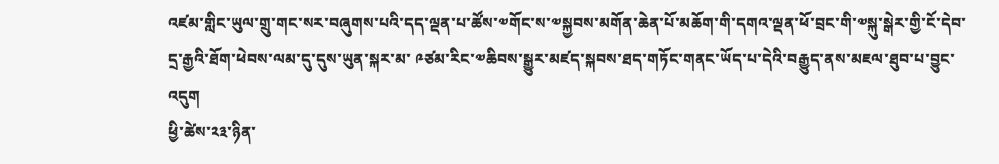འཛམ་གླིང་ཡུལ་གྲུ་གང་སར་བཞུགས་པའི་དད་ལྡན་པ་ཚོས་༧གོང་ས་༧སྐྱབས་མགོན་ཆེན་པོ་མཆོག་གི་དགའ་ལྡན་ཕོ་བྲང་གི་༧སྐུ་སྒེར་གྱི་ངོ་དེབ་དྲ་རྒྱའི་ཐོག་ཕེབས་ལམ་དུ་དུས་ཡུན་སྐར་མ་ ༩ཙམ་རིང་༧ཆིབས་སྒྱུར་མཛད་སྐབས་ཐད་གཏོང་གནང་ཡོད་པ་དེའི་བརྒྱུད་ནས་མཇལ་ཐུབ་པ་བྱུང་འདུག
ཕྱི་ཚེས་༢༣་ཉིན་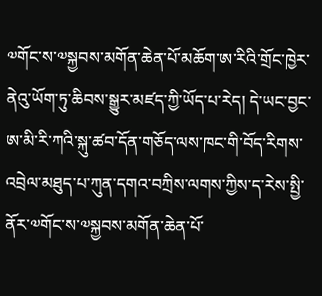༧གོང་ས་༧སྐྱབས་མགོན་ཆེན་པོ་མཆོག་ཨ་རིའི་གྲོང་ཁྱེར་ནེའུ་ཡོག་ཏུ་ཆིབས་སྒྱུར་མཛད་ཀྱི་ཡོད་པ་རེད། དེ་ཡང་བྱང་ཨ་མི་རི་ཀའི་སྐུ་ཚབ་དོན་གཅོད་ལས་ཁང་གི་བོད་རིགས་འབྲེལ་མཐུད་པ་ཀུན་དགའ་བཀྲིས་ལགས་ཀྱིས་ད་རེས་སྤྱི་ནོར་༧གོང་ས་༧སྐྱབས་མགོན་ཆེན་པོ་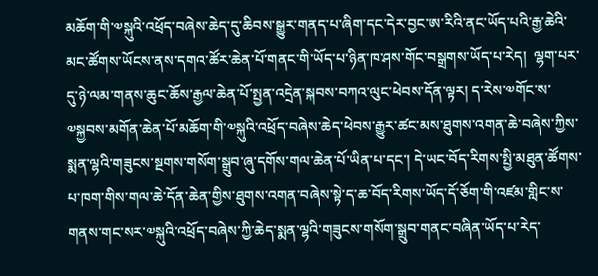མཆོག་གི་༧སྐུའི་འཕྲོད་བཞེས་ཆེད་དུ་ཆིབས་སྒྱུར་གནད་པ་ཞིག་དང་དེར་བྱང་ཨ་རིའི་ནང་ཡོད་པའི་རྒྱ་ཆེའི་མང་ཚོགས་ཡོངས་ནས་དགའ་ཚོར་ཆེན་པོ་གནང་གི་ཡོད་པ་ཉིན་ཁ་ཤས་གོང་བསྒྲགས་ཡོད་པ་རེད།  ལྷག་པར་དུ་ཉེ་ལམ་གནས་ཆུང་ཆོས་རྒྱལ་ཆེན་པོ་སྤྱན་འདྲེན་སྐབས་བཀའ་ལུང་ཕེབས་དོན་ལྟར། ད་རེས་༧གོང་ས་༧སྐྱབས་མགོན་ཆེན་པོ་མཆོག་གི་༧སྐུའི་འཕྲོད་བཞེས་ཆེད་ཕེབས་རྒྱུར་ཚང་མས་ཐུགས་འགན་ཆེ་བཞེས་ཀྱིས་སྨན་ལྷའི་གཟུངས་སྔགས་གསོག་སྒྲུབ་ཞུ་དགོས་གལ་ཆེན་པོ་ཡིན་པ་དང་། དེ་ཡང་བོད་རིགས་སྤྱི་མཐུན་ཚོགས་པ་ཁག་གིས་གལ་ཆེ་དོན་ཆེན་གྱིས་ཐུགས་འགན་བཞེས་སྟེ་ད་ཆ་བོད་རིགས་ཡོད་དོ་ཅོག་གི་འཛམ་གླིང་ས་གནས་གང་སར་༧སྐུའི་འཕྲོད་བཞེས་ཀྱི་ཆེད་སྨན་ལྷའི་གཟུངས་གསོག་སྒྲུབ་གནང་བཞིན་ཡོད་པ་རེད་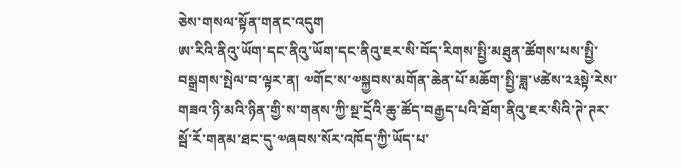ཅེས་གསལ་སྟོན་གནང་འདུག
ཨ་རིའི་ནིའུ་ཡོག་དང་ནིའུ་ཡོག་དང་ནིའུ་ཇར་སི་བོད་རིགས་སྤྱི་མཐུན་ཚོགས་པས་སྤྱི་བསྒྲགས་སྤེལ་བ་ལྟར་ན། ༧གོང་ས་༧སྐྱབས་མགོན་ཆེན་པོ་མཆོག་སྤྱི་ཟླ་༦ཚེས་༢༣སྟེ་རེས་གཟའ་ཉི་མའི་ཉིན་གྱི་ས་གནས་ཀྱི་སྔ་དྲོའི་ཆུ་ཚོད་བརྒྱད་པའི་ཐོག་ནིའུ་ཇར་སིའི་ཊེ་ཊར་སྦོ་རོ་གནམ་ཐང་དུ་༧ཞབས་སོར་འཁོད་ཀྱི་ཡོད་པ་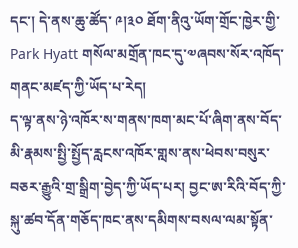དང་། དེ་ནས་ཆུ་ཚོད་ ༩།༣༠ ཐོག་ནིའུ་ཡོག་གྲོང་ཁྱེར་གྱི་ Park Hyatt གསོལ་མགྲོན་ཁང་དུ་༧ཞབས་སོར་འཁོད་གནང་མཛད་ཀྱི་ཡོད་པ་རེད།
ད་ལྟ་ནས་ཉེ་འཁོར་ས་གནས་ཁག་མང་པོ་ཞིག་ནས་བོད་མི་རྣམས་སྤྱི་སྤྱོད་རླངས་འཁོར་གླས་ནས་ཕེབས་བསུར་བཅར་རྒྱུའི་གྲ་སྒྲིག་བྱེད་ཀྱི་ཡོད་པར། བྱང་ཨ་རིའི་བོད་ཀྱི་སྐུ་ཚབ་དོན་གཅོད་ཁང་ནས་དམིགས་བསལ་ལམ་སྟོན་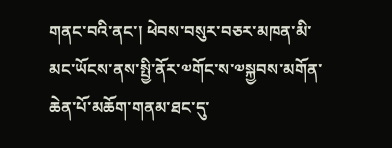གནང་བའི་ནང་། ཕེབས་བསུར་བཅར་མཁན་མི་མང་ཡོངས་ནས་སྤྱི་ནོར་༧གོང་ས་༧སྐྱབས་མགོན་ཆེན་པོ་མཆོག་གནམ་ཐང་དུ་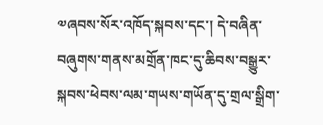༧ཞབས་སོར་འཁོད་སྐབས་དང་། དེ་བཞིན་བཞུགས་གནས་མགྲོན་ཁང་དུ་ཆིབས་བསྒྱུར་སྐབས་ཕེབས་ལམ་གཡས་གཡོན་དུ་གྲལ་སྒྲིག་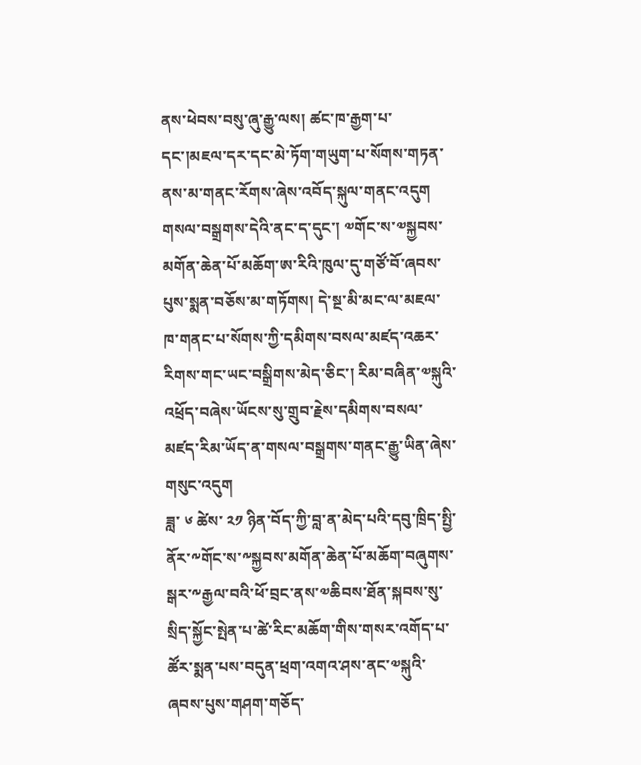ནས་ཕེབས་བསུ་ཞུ་རྒྱུ་ལས། ཚང་ཁ་རྒྱག་པ་དང་།མཇལ་དར་དང་མེ་ཏོག་གཡུག་པ་སོགས་གཏན་ནས་མ་གནང་རོགས་ཞེས་འབོད་སྐུལ་གནང་འདུག
གསལ་བསྒྲགས་དེའི་ནང་ད་དུང་། ༧གོང་ས་༧སྐྱབས་མགོན་ཆེན་པོ་མཆོག་ཨ་རིའི་ཁུལ་དུ་གཙོ་བོ་ཞབས་པུས་སྨན་བཅོས་མ་གཏོགས། དེ་སྔ་མི་མང་ལ་མཇལ་ཁ་གནང་པ་སོགས་ཀྱི་དམིགས་བསལ་མཛད་འཆར་རིགས་གང་ཡང་བསྒྲིགས་མེད་ཅིང་། རིམ་བཞིན་༧སྐུའི་འཕྲོད་བཞེས་ཡོངས་སུ་གྲུབ་རྗེས་དམིགས་བསལ་མཛད་རིམ་ཡོད་ན་གསལ་བསྒྲགས་གནང་རྒྱུ་ཡིན་ཞེས་གསུང་འདུག
ཟླ་ ༦ ཚེས་ ༢༡ ཉིན་བོད་ཀྱི་བླ་ན་མེད་པའི་དབུ་ཁྲིད་སྤྱི་ནོར་༸གོང་ས་༸སྐྱབས་མགོན་ཆེན་པོ་མཆོག་བཞུགས་སྒར་༸རྒྱལ་བའི་ཕོ་བྲང་ནས་༧ཆིབས་ཐོན་སྐབས་སུ་སྲིད་སྐྱོང་སྤེན་པ་ཚེ་རིང་མཆོག་གིས་གསར་འགོད་པ་ཚོར་སྨན་པས་བདུན་ཕྲག་འགའ་ཤས་ནང་༧སྐུའི་ཞབས་པུས་གཤག་གཅོད་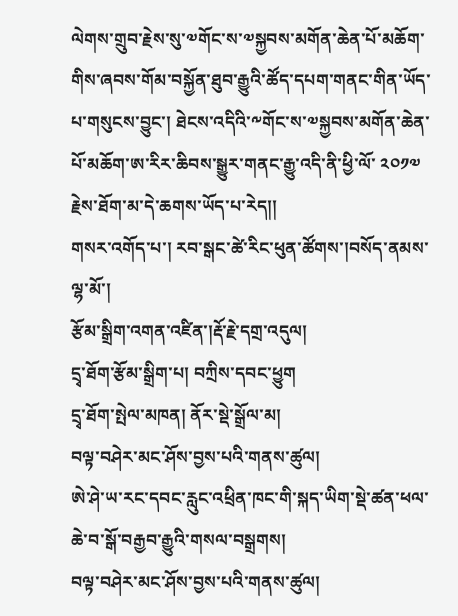ལེགས་གྲུབ་རྗེས་སུ་༧གོང་ས་༧སྐྱབས་མགོན་ཆེན་པོ་མཆོག་གིས་ཞབས་གོམ་བསྐྱོན་ཐུབ་རྒྱུའི་ཚོད་དཔག་གནང་གིན་ཡོད་པ་གསུངས་བྱུང་། ཐེངས་འདིའི་༸གོང་ས་༧སྐྱབས་མགོན་ཆེན་པོ་མཆོག་ཨ་རིར་ཆིབས་སྒྱུར་གནང་རྒྱུ་འདི་ནི་ཕྱི་ལོ་ ༢༠༡༧ རྗེས་ཐོག་མ་དེ་ཆགས་ཡོད་པ་རེད།།
གསར་འགོད་པ་། རབ་སྒང་ཚེ་རིང་ཕུན་ཚོགས་།བསོད་ནམས་ལྷ་མོ་།
རྩོམ་སྒྲིག་འགན་འཛིན་།རྡོ་རྗེ་དགྲ་འདུལ།
དྲྭ་ཐོག་རྩོམ་སྒྲིག་པ། བཀྲིས་དབང་ཕྱུག
དྲྭ་ཐོག་སྤེལ་མཁན། ནོར་སྡེ་སྒྲོལ་མ།
བལྟ་བཤེར་མང་ཤོས་བྱས་པའི་གནས་ཚུལ།
ཨེ་ཤེ་ཡ་རང་དབང་རླུང་འཕྲིན་ཁང་གི་སྐད་ཡིག་སྡེ་ཚན་ཕལ་ཆེ་བ་སྒོ་བརྒྱབ་རྒྱུའི་གསལ་བསྒྲགས།
བལྟ་བཤེར་མང་ཤོས་བྱས་པའི་གནས་ཚུལ།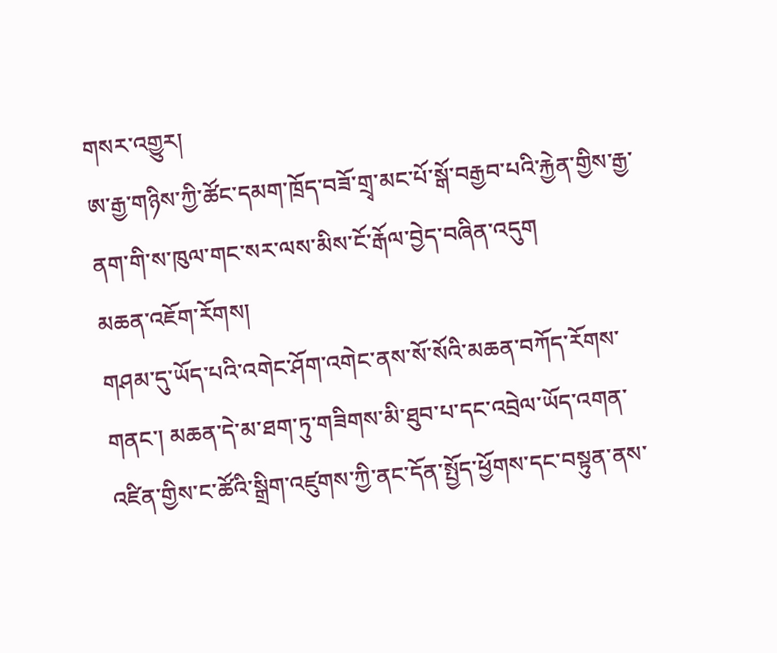གསར་འགྱུར།
ཨ་རྒྱ་གཉིས་ཀྱི་ཚོང་དམག་ཁྲོད་བཟོ་གྲྭ་མང་པོ་སྒོ་བརྒྱབ་པའི་རྐྱེན་གྱིས་རྒྱ་ནག་གི་ས་ཁུལ་གང་སར་ལས་མིས་ངོ་རྒོལ་བྱེད་བཞིན་འདུག
མཆན་འཇོག་རོགས།
གཤམ་དུ་ཡོད་པའི་འགེང་ཤོག་འགེང་ནས་སོ་སོའི་མཆན་བཀོད་རོགས་གནང་། མཆན་དེ་མ་ཐག་ཏུ་གཟིགས་མི་ཐུབ་པ་དང་འབྲེལ་ཡོད་འགན་འཛིན་གྱིས་ང་ཚོའི་སྒྲིག་འཛུགས་ཀྱི་ནང་དོན་སྤྱོད་ཕྱོགས་དང་བསྟུན་ནས་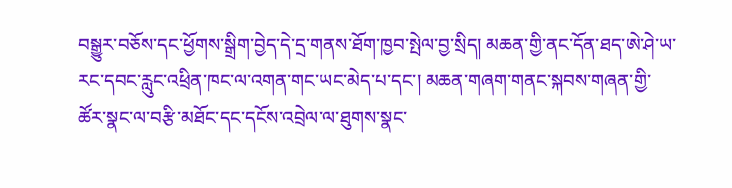བསྒྱུར་བཅོས་དང་ཕྱོགས་སྒྲིག་བྱེད་དེ་དྲ་གནས་ཐོག་ཁྱབ་སྤེལ་བྱ་སྲིད། མཆན་གྱི་ནང་དོན་ཐད་ཨེ་ཤེ་ཡ་རང་དབང་རླུང་འཕྲིན་ཁང་ལ་འགན་གང་ཡང་མེད་པ་དང་། མཆན་གཞག་གནང་སྐབས་གཞན་གྱི་ཚོར་སྣང་ལ་བརྩི་མཐོང་དང་དངོས་འབྲེལ་ལ་ཐུགས་སྣང་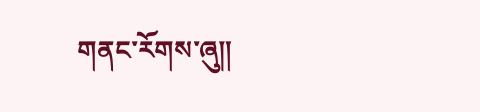གནང་རོགས་ཞུ༎